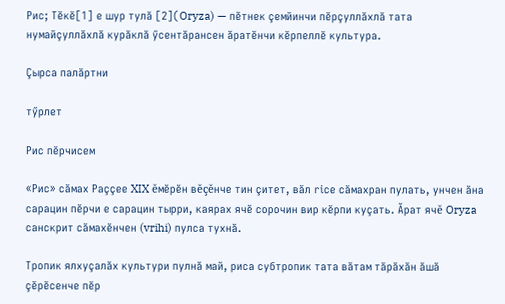Рис; Тĕкĕ[1] е шур тулă [2](Oryza) — пĕтнек çемйинчи пĕрçуллăхлă тата нумайçуллăхлă курăклă ӳсентăрансен ăратĕнчи кĕрпеллĕ культура.

Çырса палăртни

тӳрлет

Рис пĕрчисем

«Рис» сăмах Раççее XIX ĕмĕрĕн вĕçĕнче тин çитет, вăл riсe сăмахран пулать, унчен ăна сарацин пĕрчи е сарацин тырри, каярах ячĕ сорочин вир кĕрпи куçать. Ăрат ячĕ Oryza санскрит сăмахĕнчен (vrihi) пулса тухнă.

Тропик ялхуçалăх культури пулнă май, риса субтропик тата вăтам тăрăхăн ăшă çĕрĕсенче пĕр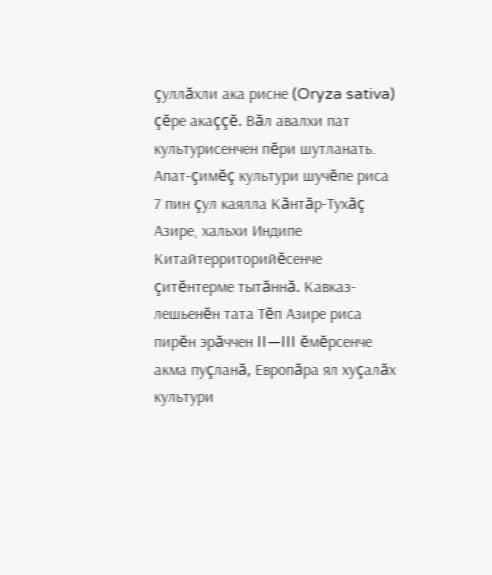çуллăхли ака рисне (Oryza sativa) çĕре акаççĕ. Вăл авалхи пат культурисенчен пĕри шутланать. Апат-çимĕç культури шучĕпе риса 7 пин çул каялла Кăнтăр-Тухăç Азире, хальхи Индипе Китайтерриторийĕсенче çитĕнтерме тытăннă. Кавказ-лешьенĕн тата Тĕп Азире риса пирĕн эрăччен II—III ĕмĕрсенче акма пуçланă, Европăра ял хуçалăх культури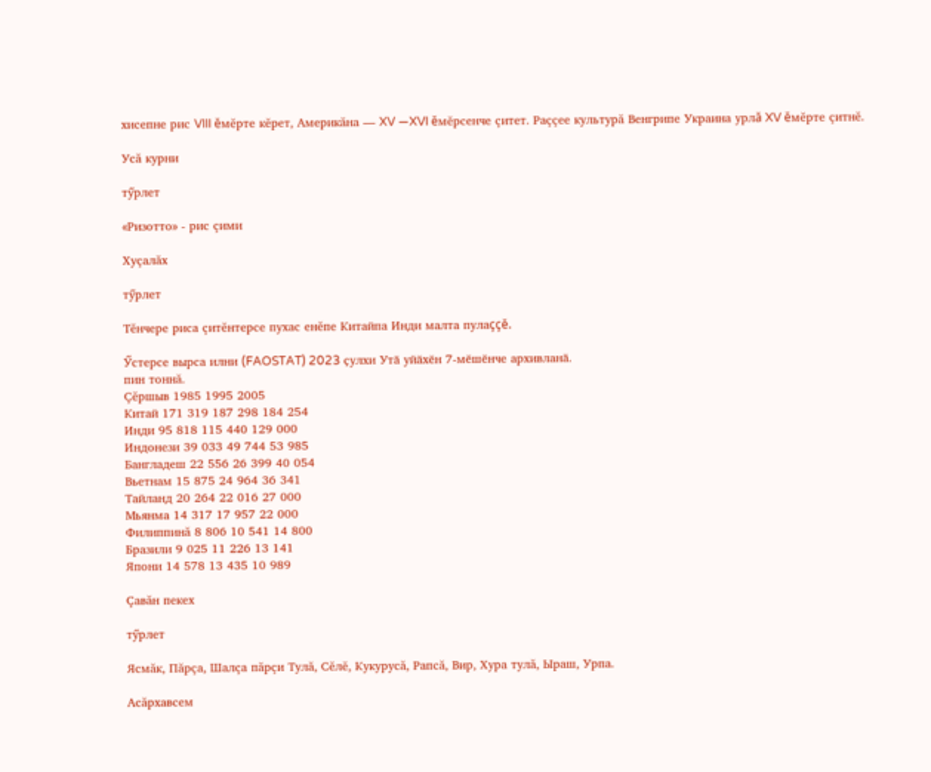хисепне рис VIII ĕмĕрте кĕрет, Америкăна — XV —XVI ĕмĕрсенче çитет. Раççее культурă Венгрипе Украина урлă XV ĕмĕрте çитнĕ.

Усă курни

тӳрлет

«Ризотто» - рис çими

Хуçалăх

тӳрлет

Тĕнчере риса çитĕнтерсе пухас енĕпе Китайпа Инди малта пулаççĕ.

Ӳстерсе вырса илни (FAOSTAT) 2023 ҫулхи Утӑ уйӑхӗн 7-мӗшӗнче архивланӑ.
пин тоннă.
Çĕршыв 1985 1995 2005
Китай 171 319 187 298 184 254
Инди 95 818 115 440 129 000
Индонези 39 033 49 744 53 985
Бангладеш 22 556 26 399 40 054
Вьетнам 15 875 24 964 36 341
Тайланд 20 264 22 016 27 000
Мьянма 14 317 17 957 22 000
Филиппинă 8 806 10 541 14 800
Бразили 9 025 11 226 13 141
Япони 14 578 13 435 10 989

Çавăн пекех

тӳрлет

Ясмăк, Пăрçа, Шалçа пăрçи Тулă, Сĕлĕ, Кукурусă, Рапсă, Вир, Хура тулă, Ыраш, Урпа.

Асăрхавсем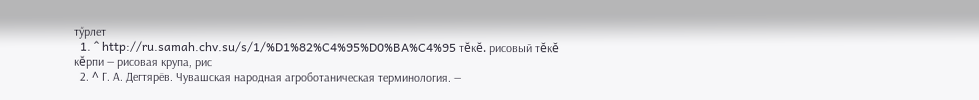тӳрлет
  1. ^ http://ru.samah.chv.su/s/1/%D1%82%C4%95%D0%BA%C4%95 тĕкĕ. рисовый тĕкĕ кĕрпи — рисовая крупа, рис
  2. ^ Г. А. Дегтярёв. Чувашская народная агроботаническая терминология. —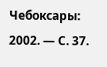Чебоксары: 2002. — С. 37.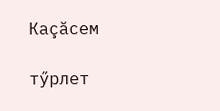Каçăсем

тӳрлет